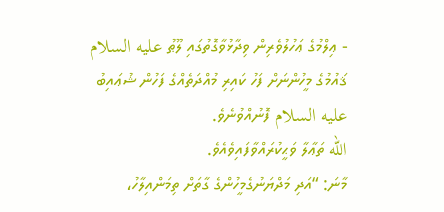- ޢިލްމުގެ ޢަހުލުވެރިން ވިދާޅުވާގޮތުގައި ލޫޠު عليه السلام ޤައުމުގެ މީހުންނަށް ފަހު ކައިރި މުއްދަތެއްގެ ފަހުން ޝުޢައިބު عليه السلام ފޮނުއްވުނެވެ.
الله ތަޢާލާ ވަޙީކުރައްވާފައިވެއެވެ.
މާނަ: “އަދި މަދްޔަނުގެމީހުންގެ ގާތަށް ތިމަންއިލާހު،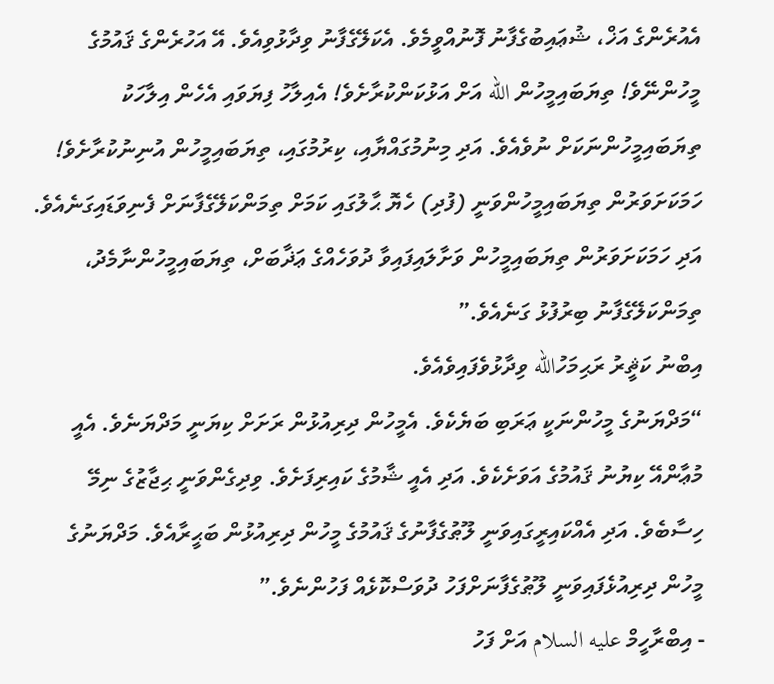އެއުރެންގެ އަޚް، ޝުޢައިބުގެފާނު ފޮނުއްވީމެވެ. އެކަލޭގެފާނު ވިދާޅުވިއެވެ. އޭ އަހުރެންގެ ޤައުމުގެ މީހުންނޭވެ! ތިޔަބައިމީހުން الله އަށް އަޅުކަންކުރާށެވެ! އެއިލާހު ފިޔަވައި އެހެން އިލާހަކު ތިޔަބައިމީހުންނަކަށް ނުވެއެވެ. އަދި މިނުމުގައްޔާއި، ކިރުމުގައި، ތިޔަބައިމީހުން އުނިނުކުރާށެވެ! ހަމަކަށަވަރުން ތިޔަބައިމީހުންވަނީ (ފުދި) ހެޔޮ ޙާލުގައި ކަމަށް ތިމަންކަލޭގެފާނަށް ފެނިވަޑައިގަނެއެވެ. އަދި ހަމަކަށަވަރުން ތިޔަބައިމީހުން ވަށާލައިފައިވާ ދުވަހެއްގެ ޢަޛާބަށް، ތިޔަބައިމީހުންނާމެދު، ތިމަންކަލޭގެފާނު ބިރުފުޅު ގަނެއެވެ.”
އިބްނު ކަޘީރު ރަޙިމަހުالله ވިދާޅުވެފައިވެއެވެ.
“މަދްޔަނުގެ މީހުންނަކީ ޢަރަބި ބަޔެކެވެ. އެމީހުން ދިރިއުޅުން ރަށަށް ކިޔަނީ މަދްޔަނެވެ. އެއީ މުޢާންއޭ ކިޔުނު ޤައުމުގެ އަވަށެކެވެ. އަދި އެއީ ޝާމުގެ ކައިރިފަށެވެ. ވިދިގެންވަނީ ޙިޖާޒުގެ ނިމޭ ހިސާބެވެ. އަދި އެއްކައިރީގައިވަނީ ލޫޠުގެފާނުގެ ޤައުމުގެ މީހުން ދިރިއުޅުން ބަޙީރާއެވެ. މަދްޔަނުގެ މީހުން ދިރިއުޅެފައިވަނީ ލޫޠުގެފާނަށްފަހު ދުވަސްކޮޅެއް ފަހުންނެވެ.”
- އިބްރާހީމް عليه السلام އަށް ފަހު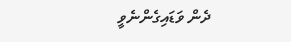ދެން ވަޑައިގެންނެވީ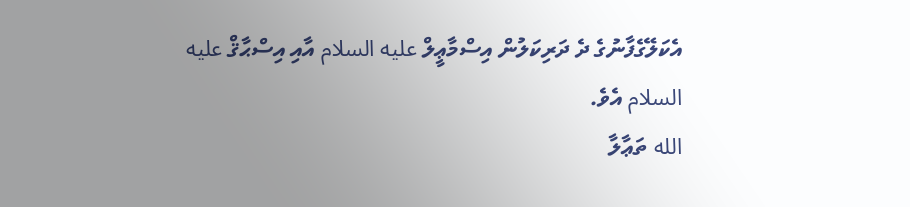އެކަލޭގެފާނުގެ ދެ ދަރިކަލުން އިސްމާޢީލް عليه السلام އާއި އިސްޙާޤް عليه السلام އެވެ.
الله ތަޢާލާ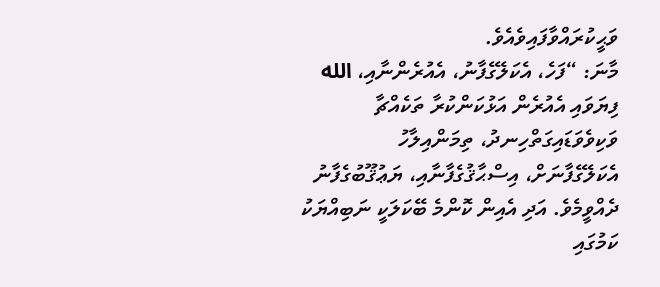ވަޙީކުރައްވާފައިވެއެވެ.
މާނަ: “ފަހެ، އެކަލޭގެފާނު، އެއުރެންނާއި، الله ފިޔަވައި އެއުރެން އަޅުކަންކުރާ ތަކެއްޗާ ވަކިވެވަޑައިގަތްހިނދު، ތިމަންއިލާހު އެކަލޭގެފާނަށް، އިސްޙާޤުގެފާނާއި، ޔަޢުޤޫބުގެފާނު ދެއްވީމެވެ. އަދި އެއިން ކޮންމެ ބޭކަލަކީ ނަބިއްޔަކު ކަމުގައި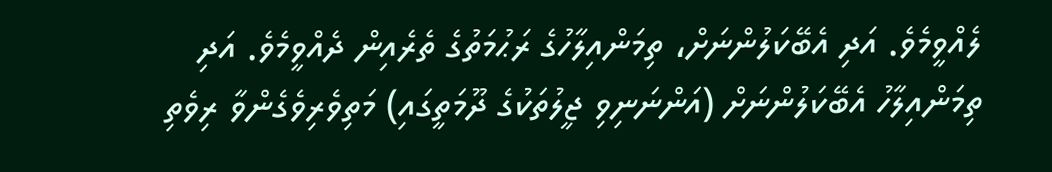ލެއްވީމެވެ. އަދި އެބޭކަލުންނަށް، ތިމަންއިލާހުގެ ރަޙުމަތުގެ ތެރެއިން ދެއްވީމެވެ. އަދި ތިމަންއިލާހު އެބޭކަލުންނަށް (އަންނަނިވި ޖީލުތަކުގެ ދޫމަތީގައި) މަތިވެރިވެގެންވާ ރިވެތި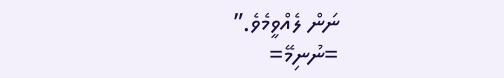ނަން ލެއްވީމެވެ.”
=ނުނިމޭ=